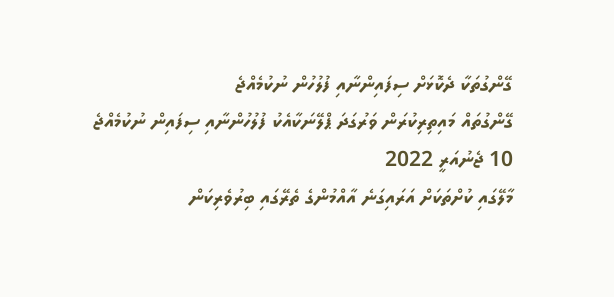ގޭންގުތަކާ ދެކޮޅަށް ސިފައިންނާއި ފުލުހުން ނުކުމެއްޖެ
ގޭންގުތައް މައިތިރިކުރަން ވަރުގަދަ ޕްލޭނަކާއެކު ފުލުހުންނާއި ސިފައިން ނުކުމެއްޖެ
10 ޖެނުއަރީ 2022
މާލޭގައި ކުށްތަކަށް އަރައިގަނެ އާއްމުންގެ ތެރޭގައި ބިރުވެރިކަން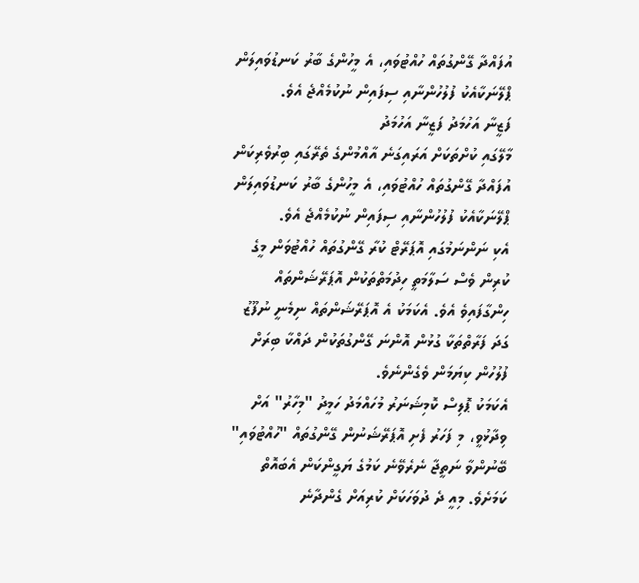އުފައްދާ ގޭންގުތައް ހުއްޓުވައި، އެ މީހުންގެ ބާރު ކަނޑުވައިލަން ޕްލޭނަކާއެކު ފުލުހުންނާއި ސިފައިން ނުކުމެއްޖެ އެވެ.
ފަޒީނާ އަހުމަދު ފަޒީނާ އަހުމަދު
މާލޭގައި ކުށްތަކަށް އަރައިގަނެ އާއްމުންގެ ތެރޭގައި ބިރުވެރިކަން އުފައްދާ ގޭންގުތައް ހުއްޓުވައި، އެ މީހުންގެ ބާރު ކަނޑުވައިލަން ޕްލޭނަކާއެކު ފުލުހުންނާއި ސިފައިން ނުކުމެއްޖެ އެވެ.
އެކި ނަންނަމުގައި އޮޕަރޭޓް ކުރާ ގޭންގުތައް ހުއްޓުވަން މީގެ ކުރިން ވެސް ސަލާމަތީ ހިދުމަތްތަކުން އޮޕަރޭޝަންތައް ހިންގާފައިވެ އެވެ. އެކަމަކު އެ އޮޕަރޭޝަންތައް ނިމެނީ ނުފޫޒު ގަދަ ފަރާތްތަކާ ގުޅުން އޮންނަ ގޭންގުތަކުން ދައްކާ ބިރަށް ފުލުހުން ކިޔަމަން ވެގެންނެވެ.
އެކަމަކު ޕޮލިސް ކޮމިޝަނަރު މުހައްމަދު ހަމީދު "މިހާރު" އަށް ވިދާޅުވީ، މި ފަހަރު ފެށި އޮޕަރޭޝަނުން ގޭންގުތައް "ހުއްޓުވައި" ބޭނުންވާ ނަތީޖާ ނެރެވޭނެ ކަމުގެ ޔަގީންކަން އެބައޮތް ކަމަށެވެ. މިއީ ދެ ދުވަހަކަށް ކުރިއަށް ގެންދާނެ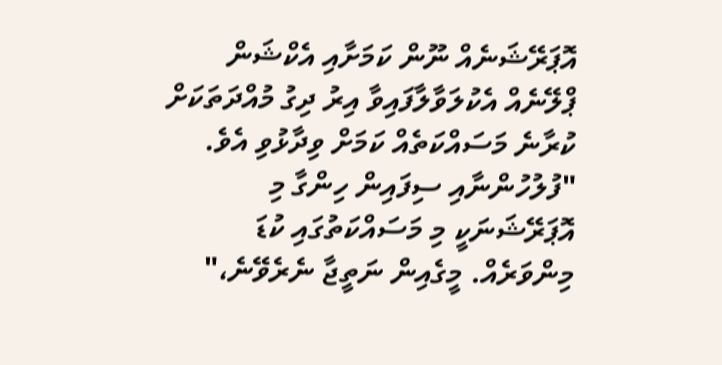އޮޕަރޭޝަނެއް ނޫން ކަމަށާއި އެކްޝަން ޕްލޭނެއް އެކުލަވާލާފައިވާ އިރު ދިގު މުއްދަތަކަށް ކުރާނެ މަސައްކަތެއް ކަމަށް ވިދާޅުވި އެވެ.
"ފުލުހުންނާއި ސިފައިން ހިންގާ މި އޮޕަރޭޝަނަކީ މި މަސައްކަތުގައި ކުޑަ މިންވަރެއް. މީގެއިން ނަތީޖާ ނެރެވޭނެ،"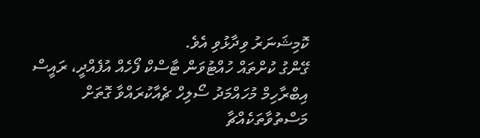ކޮމިޝަނަރު ވިދާޅުވި އެވެ.
ގޭންގު ކުށްތައް ހުއްޓުވަން ޓާސްކް ފޯހެއް އުފެއްދީ، ރައީސް އިބްރާހިމް މުހައްމަދު ސޯލިހް ޗެއާކުރައްވާ ގޮތަށް މަސްތުވާތަކެއްޗާ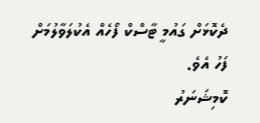ދެކޮޅަށް ގައުމީ ޓާސްކް ފޯހެއް އެކުލަވާލުމަށް ފަހު އެވެ.
ކޮމިޝަނަރު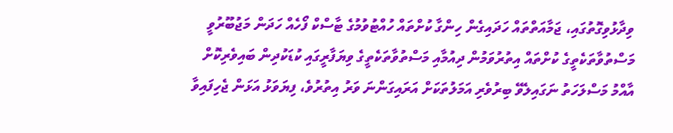ވިދާޅުވިގޮތުގައި، ޖަމާއަތްތައް ހަދައިގެން ހިންގާ ކުށްތައް ހުއްޓުވުމުގެ ޓާސްކް ފޯހެއް ހަދަން މަޖުބޫރުވީ މަސްތުވާތަކެތީގެ ކުށްތައް އިތުރުވަމުން ދިއުމާއި މަސްތުވާތަކެތީގެ ވިޔަފާރީގައި ކުޑަކުދިން ބައިވެރިކޮށް އާއްމު މަސްލަހަތު ނަގައިލެވޭ ބިރުވެރި އަމަލުތަކަށް އަރައިގަންނަ ވަރު އިތުރުވެ، ފިޔަވަޅު އަޅަން ޖެހިފައިވާ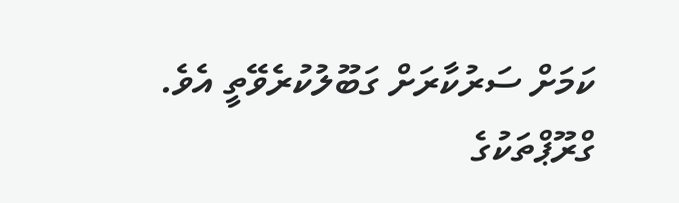ކަމަށް ސަރުކާރަށް ގަބޫލުކުރެވޭތީ އެވެ.
ގްރޫޕްތަކުގެ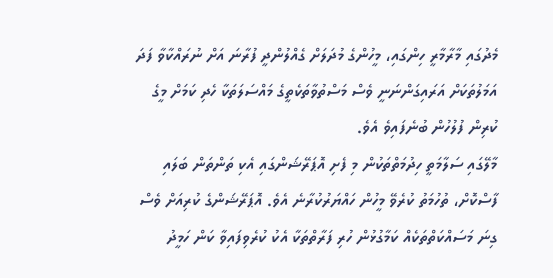މެދުގައި މާރާމާރީ ހިންގައި، މީހުންގެ މުދަލަށް ގެއްލުންދީ ފުރާނަ އަށް ނުރައްކާވާ ފަދަ އަމަލުތަކަށް އަރައިގަންނަނީ ވެސް މަސްތުވާތަކެތީގެ މައްސަލަތަކާ ހެދި ކަމަށް މީގެ ކުރިން ފުލުހުން ބުނެފައިވެ އެވެ.
މާލޭގައި ސަލާމަތީ ހިދުމަތްތަކުން މި ފެށި އޮޕަރޭޝަންގައި އެކި ތަންތަން ބަލައި ފާސްކޮށް، ތުހުމަތު ކުރެވޭ މީހުން ހައްޔަރުކުރާނެ އެވެ. އޮޕަރޭޝަންގެ ކުރިއަށް ވެސް ގިނަ މަސައްކަތްތަކެއް ކަމާގުޅުން ހުރި ފަރާތްތަކާ އެކު ކުރެވިފައިވާ ކަން ހަމީދު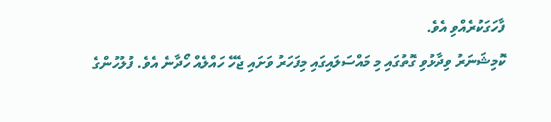ފާހަގަކުރެއްވި އެވެ.
ކޮމިޝަނަރު ވިދާޅުވި ގޮތުގައި މި މައްސަލައިގައި މިފަހަރު ވަށައި ޖެހޭ ހައްލެއް ހޯދާނެ އެވެ. ފުލުހުންގެ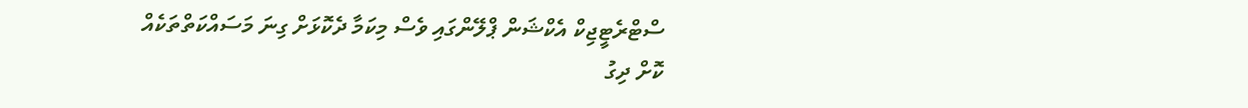ސްޓްރެޓީޖިކް އެކްޝަން ޕްލޭންގައި ވެސް މިކަމާ ދެކޮޅަށް ގިނަ މަސައްކަތްތަކެއް ކޮށް ދިގު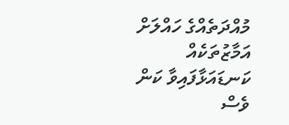މުއްދަތެއްގެ ހައްލަށް އަމާޒުތަކެއް ކަނޑައަޅާފައިވާ ކަން ވެސް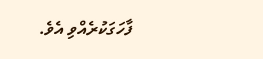ފާހަގަކުރެއްވި އެވެ.